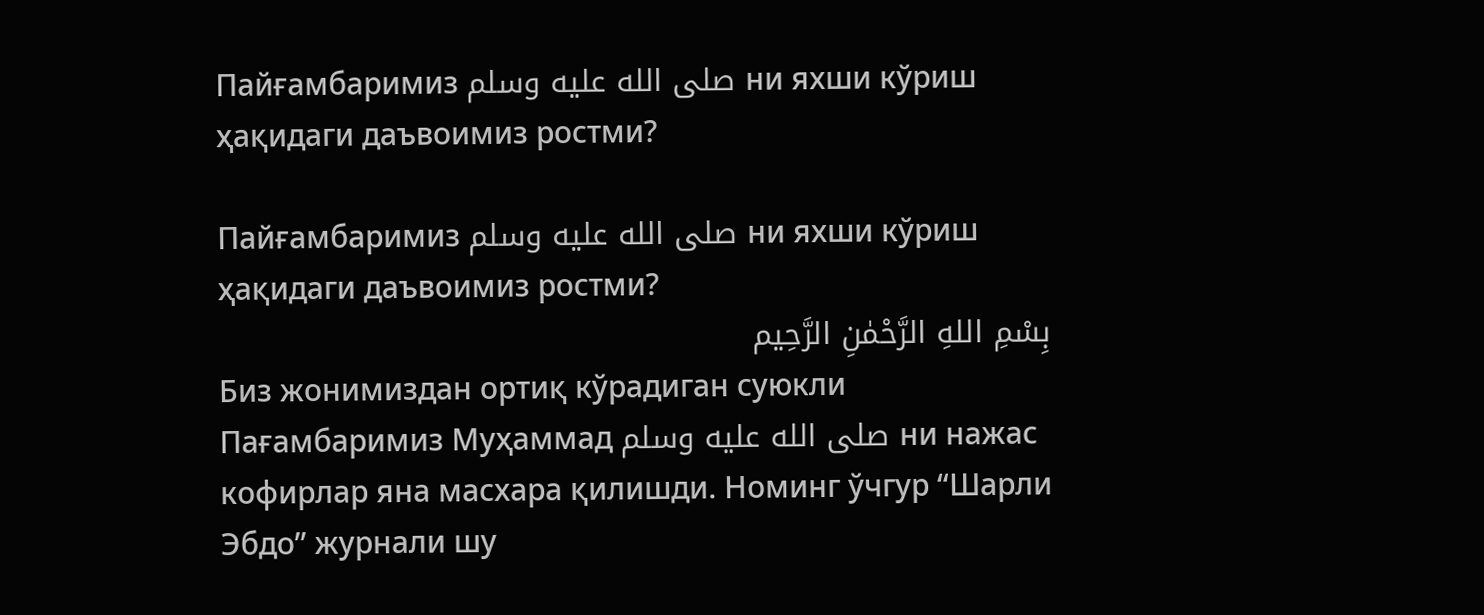Пайғамбаримиз صلى الله عليه وسلم ни яхши кўриш ҳақидаги даъвоимиз ростми?

Пайғамбаримиз صلى الله عليه وسلم ни яхши кўриш ҳақидаги даъвоимиз ростми?
بِسْمِ اللهِ الرَّحْمٰنِ الرَّحِيم
Биз жонимиздан ортиқ кўрадиган суюкли Пағамбаримиз Муҳаммад صلى الله عليه وسلم ни нажас кофирлар яна масхара қилишди. Номинг ўчгур “Шарли Эбдо” журнали шу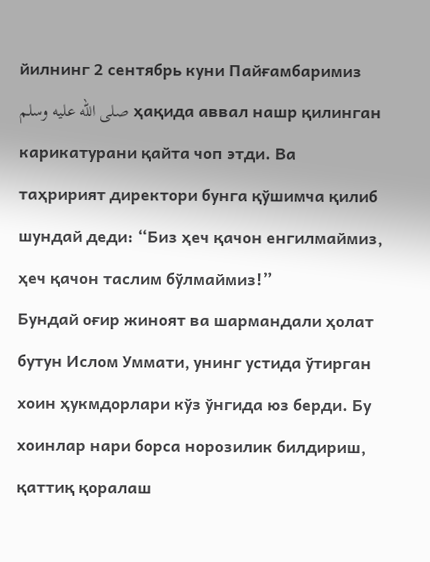йилнинг 2 сентябрь куни Пайғамбаримиз صلى الله عليه وسلم ҳақида аввал нашр қилинган карикатурани қайта чоп этди. Ва таҳририят директори бунга қўшимча қилиб шундай деди: “Биз ҳеч қачон енгилмаймиз, ҳеч қачон таслим бўлмаймиз!”
Бундай оғир жиноят ва шармандали ҳолат бутун Ислом Уммати, унинг устида ўтирган хоин ҳукмдорлари кўз ўнгида юз берди. Бу хоинлар нари борса норозилик билдириш, қаттиқ қоралаш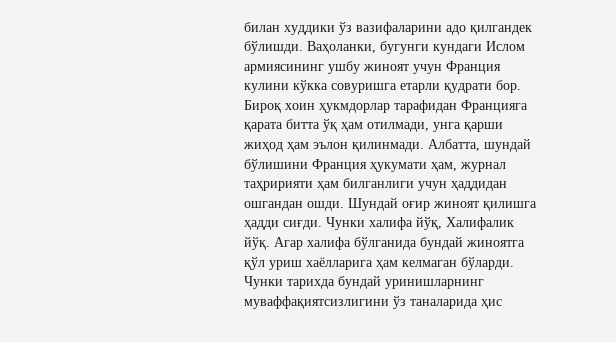билан худдики ўз вазифаларини адо қилгандек бўлишди. Ваҳоланки, бугунги кундаги Ислом армиясининг ушбу жиноят учун Франция кулини кўкка совуришга етарли қудрати бор. Бироқ хоин ҳукмдорлар тарафидан Францияга қарата битта ўқ ҳам отилмади, унга қарши жиҳод ҳам эълон қилинмади. Албатта, шундай бўлишини Франция ҳукумати ҳам, журнал таҳририяти ҳам билганлиги учун ҳаддидан ошгандан ошди. Шундай оғир жиноят қилишга ҳадди сиғди. Чунки халифа йўқ, Халифалик йўқ. Агар халифа бўлганида бундай жиноятга қўл уриш хаёлларига ҳам келмаган бўларди. Чунки тарихда бундай уринишларнинг муваффақиятсизлигини ўз таналарида ҳис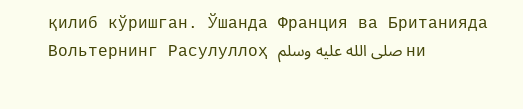қилиб кўришган. Ўшанда Франция ва Британияда Вольтернинг Расулуллоҳ صلى الله عليه وسلم ни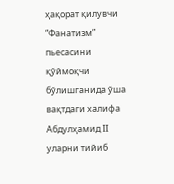ҳақорат қилувчи “Фанатизм” пьесасини қўймоқчи бўлишганида ўша вақтдаги халифа Абдулҳамид II уларни тийиб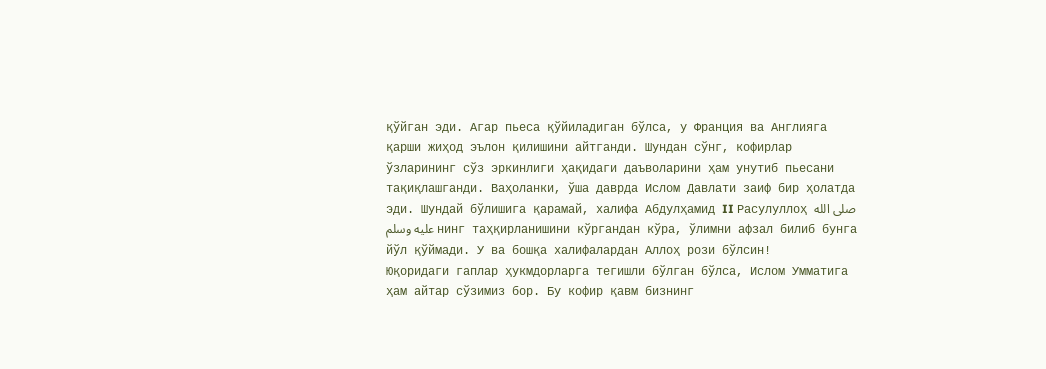қўйган эди. Агар пьеса қўйиладиган бўлса, у Франция ва Англияга қарши жиҳод эълон қилишини айтганди. Шундан сўнг, кофирлар ўзларининг сўз эркинлиги ҳақидаги даъволарини ҳам унутиб пьесани тақиқлашганди. Ваҳоланки, ўша даврда Ислом Давлати заиф бир ҳолатда эди. Шундай бўлишига қарамай, халифа Абдулҳамид II Расулуллоҳ صلى الله عليه وسلم нинг таҳқирланишини кўргандан кўра, ўлимни афзал билиб бунга йўл қўймади. У ва бошқа халифалардан Аллоҳ рози бўлсин!
Юқоридаги гаплар ҳукмдорларга тегишли бўлган бўлса, Ислом Умматига ҳам айтар сўзимиз бор. Бу кофир қавм бизнинг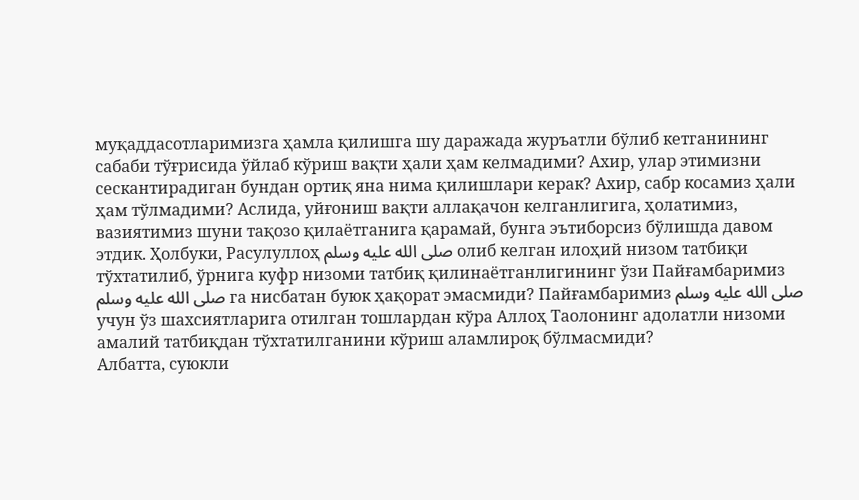муқаддасотларимизга ҳамла қилишга шу даражада журъатли бўлиб кетганининг сабаби тўғрисида ўйлаб кўриш вақти ҳали ҳам келмадими? Ахир, улар этимизни сескантирадиган бундан ортиқ яна нима қилишлари керак? Ахир, сабр косамиз ҳали ҳам тўлмадими? Аслида, уйғониш вақти аллақачон келганлигига, ҳолатимиз, вазиятимиз шуни тақозо қилаётганига қарамай, бунга эътиборсиз бўлишда давом этдик. Ҳолбуки, Расулуллоҳ صلى الله عليه وسلم олиб келган илоҳий низом татбиқи тўхтатилиб, ўрнига куфр низоми татбиқ қилинаётганлигининг ўзи Пайғамбаримиз صلى الله عليه وسلم га нисбатан буюк ҳақорат эмасмиди? Пайғамбаримиз صلى الله عليه وسلم учун ўз шахсиятларига отилган тошлардан кўра Аллоҳ Таолонинг адолатли низоми амалий татбиқдан тўхтатилганини кўриш аламлироқ бўлмасмиди?
Албатта, суюкли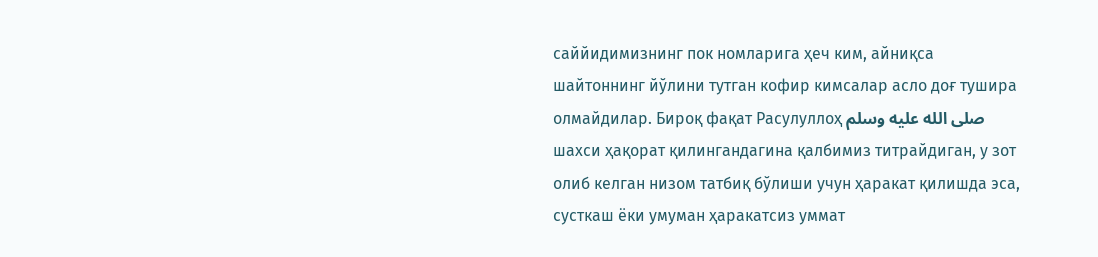саййидимизнинг пок номларига ҳеч ким, айниқса шайтоннинг йўлини тутган кофир кимсалар асло доғ тушира олмайдилар. Бироқ фақат Расулуллоҳ صلى الله عليه وسلم шахси ҳақорат қилингандагина қалбимиз титрайдиган, у зот олиб келган низом татбиқ бўлиши учун ҳаракат қилишда эса, сусткаш ёки умуман ҳаракатсиз уммат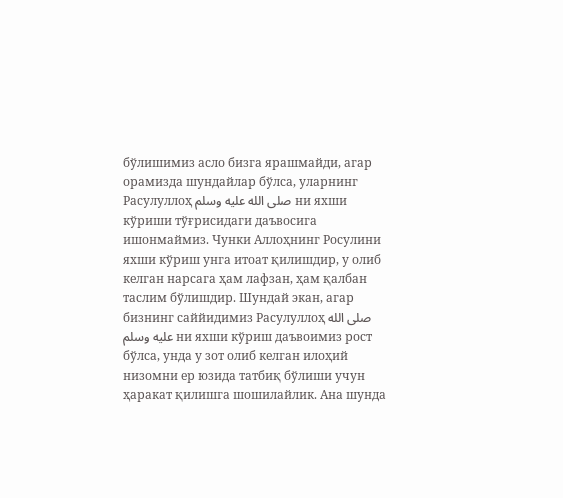бўлишимиз асло бизга ярашмайди, агар орамизда шундайлар бўлса, уларнинг Расулуллоҳ صلى الله عليه وسلم ни яхши кўриши тўғрисидаги даъвосига ишонмаймиз. Чунки Аллоҳнинг Росулини яхши кўриш унга итоат қилишдир, у олиб келган нарсага ҳам лафзан, ҳам қалбан таслим бўлишдир. Шундай экан, агар бизнинг саййидимиз Расулуллоҳ صلى الله عليه وسلم ни яхши кўриш даъвоимиз рост бўлса, унда у зот олиб келган илоҳий низомни ер юзида татбиқ бўлиши учун ҳаракат қилишга шошилайлик. Ана шунда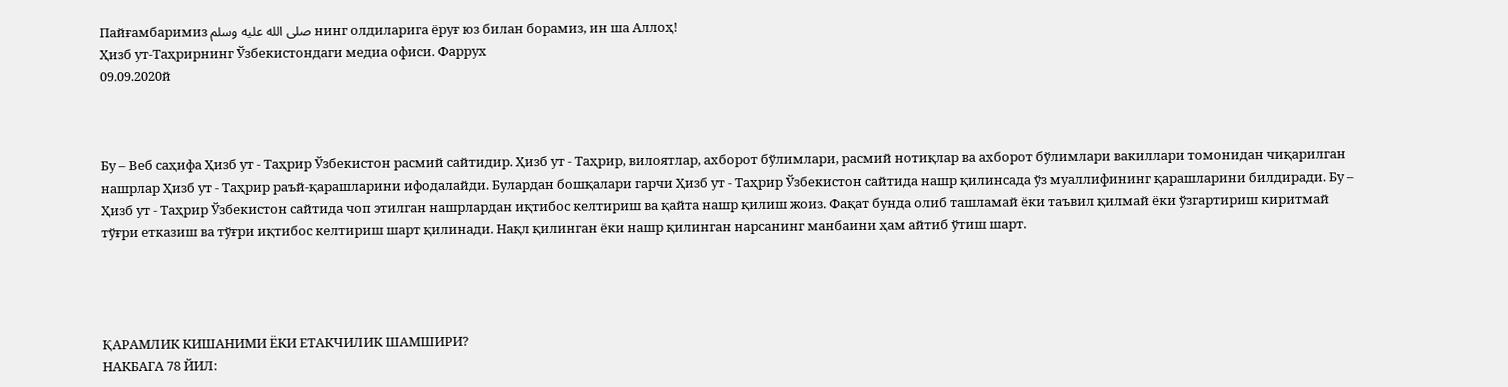Пайғамбаримиз صلى الله عليه وسلم нинг олдиларига ёруғ юз билан борамиз, ин ша Аллоҳ!
Ҳизб ут-Таҳрирнинг Ўзбекистондаги медиа офиси. Фаррух
09.09.2020й



Бу – Веб саҳифа Ҳизб ут - Таҳрир Ўзбекистон расмий сайтидир. Ҳизб ут - Таҳрир, вилоятлар, ахборот бўлимлари, расмий нотиқлар ва ахборот бўлимлари вакиллари томонидан чиқарилган нашрлар Ҳизб ут - Таҳрир раъй-қарашларини ифодалайди. Булардан бошқалари гарчи Ҳизб ут - Таҳрир Ўзбекистон сайтида нашр қилинсада ўз муаллифининг қарашларини билдиради. Бу – Ҳизб ут - Таҳрир Ўзбекистон сайтида чоп этилган нашрлардан иқтибос келтириш ва қайта нашр қилиш жоиз. Фақат бунда олиб ташламай ёки таъвил қилмай ёки ўзгартириш киритмай тўғри етказиш ва тўғри иқтибос келтириш шарт қилинади. Нақл қилинган ёки нашр қилинган нарсанинг манбаини ҳам айтиб ўтиш шарт.




ҚАРАМЛИК КИШАНИМИ ЁКИ ЕТАКЧИЛИК ШАМШИРИ?
НАКБАГА 78 ЙИЛ: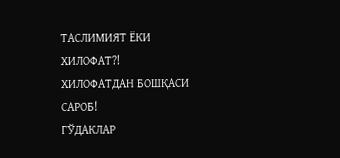ТАСЛИМИЯТ ЁКИ ХИЛОФАТ?!
ХИЛОФАТДАН БОШҚАСИ САРОБ!
ГЎДАКЛАР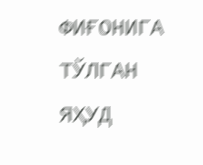ФИҒОНИГА ТЎЛГАН ЯҲУД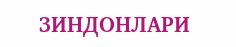ЗИНДОНЛАРИ